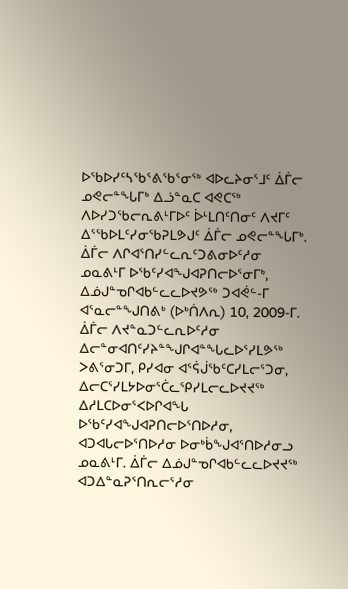ᐅᖃᐅᓯᑦᓴᖃᕐᕕᖃᕐᓂᖅ ᐊᐅᓚᔨᓂᕐᒧᑦ ᐄᒦᓕ ᓄᕙᓕᓐᖓᒥᒃ ᐃᓘᓐᓇᑕ ᐊᕙᑕᖅ ᐱᐅᓯᑐᖃᓕᕆᕕᒻᒥᐅᑦ ᐆᒻᒪᑎᑦᑎᓂᑦ ᐱᔪᒥᑦ ᐃᕐᖃᐅᒪᑦᓯᓂᖃᕈᒪᕗᒍᑦ ᐄᒦᓕ ᓄᕙᓕᓐᖓᒥᒃ. ᐄᒦᓕ ᐱᒋᐊᕐᑎᓯᓪᓚᕆᑦᑐᕕᓂᐅᑦᓱᓂ ᓄᓇᕕᒻᒥ ᐅᖃᑦᓯᐊᖑᐊᕈᑎᓕᐅᕐᓂᒥᒃ, ᐃᓅᒍᓐᓀᒋᐊᑲᓪᓚᓚᐅᔪᕗᖅ ᑐᐊᕚᓪ-ᒥ ᐊᕐᓇᓕᓐᖑᑎᕕᒃ (ᐅᒃᑏᐱᕆ) 10, 2009-ᒥ.
ᐄᒦᓕ ᐱᔪᓐᓇᑐᓪᓚᕆᐅᑦᓱᓂ ᐃᓕᓐᓂᐊᑎᑦᓯᔨᓐᖑᒋᐊᓐᖓᓚᐅᕐᓯᒪᕗᖅ ᐳᕕᕐᓂᑐᒥ, ᑭᓯᐊᓂ ᐊᕐᕌᒎᖃᑦᑕᓯᒪᓕᕐᑐᓂ, ᐃᓕᑕᕐᓯᒪᔭᐅᓂᕐᑖᓚᕿᓯᒪᓕᓚᐅᔪᔪᖅ ᐃᓱᒪᑕᐅᓂᕐᐸᐅᒋᐊᖓ ᐅᖃᑦᓯᐊᖑᐊᕈᑎᓕᐅᕐᑎᐅᓱᓂ, ᐊᑐᐊᒐᓕᐅᕐᑎᐅᓱᓂ ᐅᓂᒃᑳᖑᐊᕐᑎᐅᓱᓂᓗ ᓄᓇᕕᒻᒥ. ᐄᒦᓕ ᐃᓅᒍᓐᓀᒋᐊᑲᓪᓚᓚᐅᔪᔪᖅ ᐊᑐᐃᓐᓇᕈᕐᑎᕆᓕᕐᓱᓂ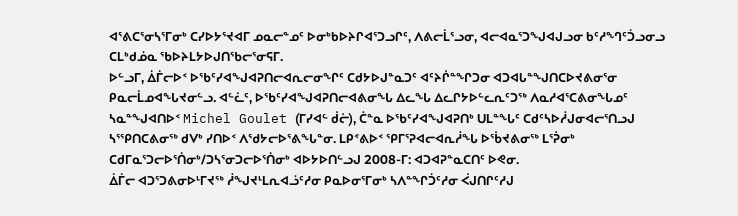ᐊᕐᕕᑕᕐᓂᓴᕐᒥᓂᒃ ᑕᓯᐅᔭᕐᔪᐊᒥ ᓄᓇᓕᓐᓄᑦ ᐅᓂᒃᑲᐅᔨᒋᐊᕐᑐᓗᒋᑦ, ᐱᕕᓕᒫᕐᓗᓂ, ᐊᓕᐊᓇᕐᑐᖑᐊᒍᓗᓂ ᑲᑦᓱᙰᑦᑑᓗᓂᓗ ᑕᒪᒃᑯᓅᓇ ᖃᐅᔨᒪᔭᐅᒍᑎᖃᓕᕐᓂᕋᒥ.
ᐅᓪᓗᒥ, ᐄᒦᓕᐅᑉ ᐅᖃᑦᓯᐊᖑᐊᕈᑎᓕᐊᕆᓕᓂᖏᑦ ᑕᑯᔭᐅᒍᓐᓇᑐᑦ ᐊᑦᔨᒌᓐᖏᑐᓂ ᐊᑐᐊᒐᓐᖑᑎᑕᐅᔪᕕᓂᕐᓂ ᑭᓇᓕᒫᓄᐊᖓᔪᓂᓪᓗ. ᐊᓪᓛᑦ, ᐅᖃᑦᓯᐊᖑᐊᕈᑎᓕᐊᕕᓂᖓ ᐃᓚᖓ ᐃᓚᒋᔭᐅᓪᓚᕆᑦᑐᖅ ᐱᓇᓱᐊᕐᑕᕕᓂᖓᓄᑦ ᓴᓇᓐᖑᐊᑎᐅᑉ Michel Goulet (ᒥᓯᐊᓪ ᑰᓖ), ᑖᓐᓇ ᐅᖃᑦᓯᐊᖑᐊᕈᑎᒃ ᑌᒪᓐᖓᑦ ᑕᑯᑦᓴᐅᓲᒍᓂᐊᓕᕐᑎᓗᒍ ᓴᕐᕿᑎᑕᕕᓂᖅ ᑯᐯᒃ ᓯᑎᐅᑉ ᐱᖁᔭᓕᐅᕐᕕᖓᓐᓂ. ᒪᑭᕝᕕᐅᑉ ᕿᒥᕐᕈᐊᓕᐊᕆᓲᖓ ᐅᖄᔪᕕᓂᖅ ᒪᕐᕉᓂᒃ ᑕᑯᒥᓇᕐᑐᓕᐅᕐᑏᓂᒃ/ᑐᓴᕐᓂᑐᓕᐅᕐᑏᓂᒃ ᐊᐅᔭᐅᑎᓪᓗᒍ 2008-ᒥ: ᐊᑐᐊᕈᓐᓇᑕᑎᑦ ᐅᕙᓂ.
ᐄᒦᓕ ᐊᑐᕐᑐᕕᓂᐅᒻᒥᔪᖅ ᓲᖑᔪᒻᒪᕆᐊᓘᑦᓱᓂ ᑭᓇᐅᓂᕐᒥᓂᒃ ᓴᐱᓐᖏᑑᑦᓱᓂ ᐹᒍᑎᒋᑦᓱᒍ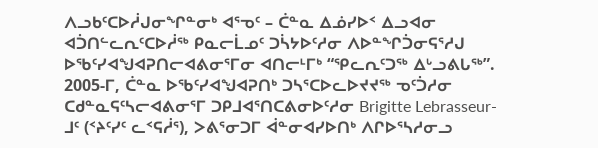ᐱᓗᑲᑦᑕᐅᓲᒍᓂᖏᓐᓂᒃ ᐊᕐᓀᑦ – ᑖᓐᓇ ᐃᓅᓯᐅᑉ ᐃᓗᐊᓂ ᐊᑑᑎᓪᓚᕆᑦᑕᐅᓲᖅ ᑭᓇᓕᒫᓄᑦ ᑐᓵᔭᐅᑦᓱᓂ ᐱᐅᓐᖏᑑᓂᕋᕐᓱᒍ ᐅᖃᑦᓯᐊᖑᐊᕈᑎᓕᐊᕕᓂᕐᒥᓂ ᐊᑎᓕᒻᒥᒃ “ᕿᓚᕆᑦᑐᖅ ᐃᒡᓗᕕᒐᖅ”. 2005-ᒥ, ᑖᓐᓇ ᐅᖃᑦᓯᐊᖑᐊᕈᑎᒃ ᑐᓴᕐᑕᐅᓚᐅᔪᔪᖅ ᓀᑦᑑᓱᓂ ᑕᑯᓐᓇᕋᑦᓴᓕᐊᕕᓂᕐᒥ ᑐᑭᒧᐊᕐᑎᑕᕕᓂᐅᑦᓱᓂ Brigitte Lebrasseur-ᒧᑦ (ᑉᔨᑦᓯᑦ ᓚᑉᕋᓲᕐ), ᐳᕕᕐᓂᑐᒥ ᐋᓐᓂᐊᓯᐅᑎᒃ ᐱᒋᐅᕐᓴᓱᓂᓗ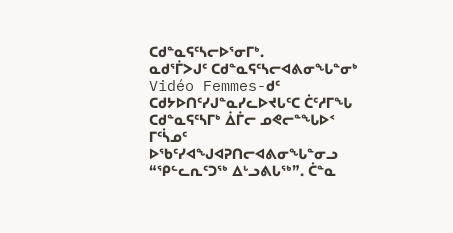ᑕᑯᓐᓇᕋᑦᓴᓕᐅᕐᓂᒥᒃ.
ᓇᑯᕐᒦᐳᒍᑦ ᑕᑯᓐᓇᕋᑦᓴᓕᐊᕕᓂᖓᓐᓂᒃ Vidéo Femmes-ᑯᑦ ᑕᑯᔭᐅᑎᑦᓯᒍᓐᓇᓯᓚᐅᔪᒐᑦᑕ ᑖᑦᓱᒥᖓ ᑕᑯᓐᓇᕋᑦᓴᒥᒃ ᐄᒦᓕ ᓄᕙᓕᓐᖓᐅᑉ ᒥᑦᓵᓄᑦ ᐅᖃᑦᓯᐊᖑᐊᕈᑎᓕᐊᕕᓂᖓᓐᓂᓗ “ᕿᓪᓚᕆᑦᑐᖅ ᐃᒡᓗᕕᒐᖅ”. ᑖᓐᓇ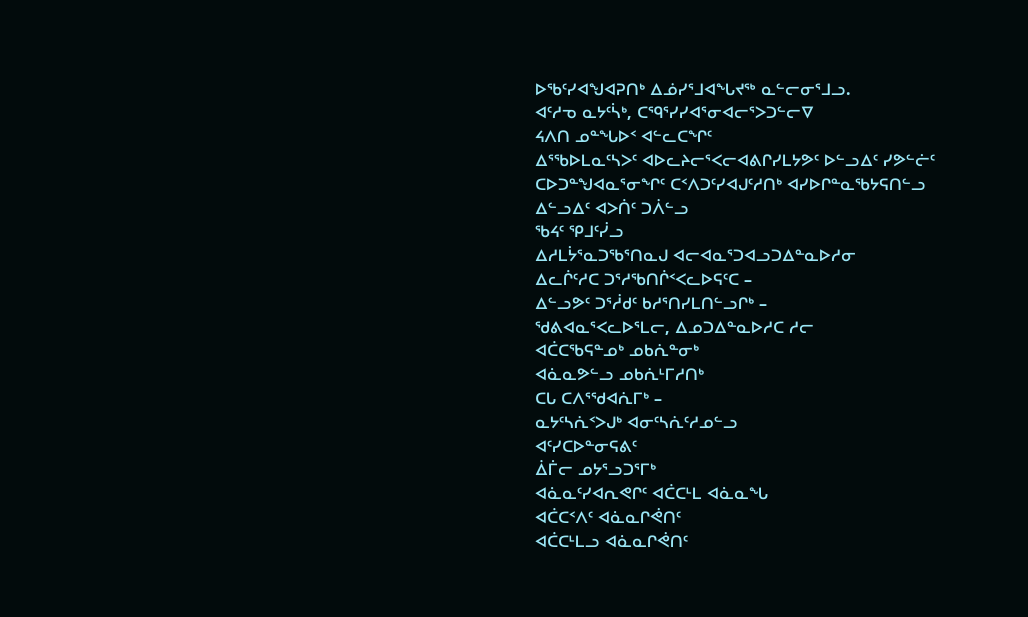ᐅᖃᑦᓯᐊᖑᐊᕈᑎᒃ ᐃᓅᓯᕐᒧᐊᖓᔪᖅ ᓇᓪᓕᓂᕐᒧᓗ.
ᐊᑦᓱᓀ ᓇᔭᑦᓵᒃ, ᑕᙯᕐᓯᓯᐊᕐᓂᐊᓕᕐᐳᑐᓪᓕᐁ
ᔦᐱᑎ ᓄᓐᖓᐅᑉ ᐊᓪᓚᑕᖏᑦ
ᐃᕐᖃᐅᒪᓇᑦᓴᐳᑦ ᐊᐅᓚᔨᓕᕐᐸᓕᐊᕕᒋᓯᒪᔭᕗᑦ ᐅᓪᓗᐃᑦ ᓯᕗᓪᓖᑦ
ᑕᐅᑐᓐᖑᐊᓇᕐᓂᖏᑦ ᑕᑉᐱᑐᑦᓯᐊᒍᑦᓱᑎᒃ ᐊᓯᐅᒋᓐᓇᖃᔭᕋᑎᓪᓗ
ᐃᓪᓗᐃᑦ ᐊᐳᑏᑦ ᑐᐲᓪᓗ
ᖃᔦᑦ ᕿᒧᑦᓰᓗ
ᐃᓱᒪᔮᕐᓇᑐᖃᕐᑎᓇᒍ ᐊᓕᐊᓇᕐᑐᐊᓗᑐᐃᓐᓇᐅᓱᓂ
ᐃᓚᒌᑦᓱᑕ ᑐᕐᓱᖃᑎᒌᑉᐸᓚᐅᕋᑦᑕ –
ᐃᓪᓗᕗᑦ ᑐᕐᓲᑯᑦ ᑲᓱᕐᑎᓯᒪᑎᓪᓗᒋᒃ –
ᖁᕕᐊᓇᕐᐸᓚᐅᕐᒪᓕ, ᐃᓄᑐᐃᓐᓇᐅᓱᑕ ᓱᓕ
ᐊᑖᑕᖃᕋᓐᓄᒃ ᓄᑲᕇᓐᓂᒃ
ᐊᓈᓇᕗᓪᓗ ᓄᑲᕇᒻᒥᓱᑎᒃ
ᑕᒐ ᑕᐱᕐᖁᐊᕇᒥᒃ –
ᓇᔭᑦᓴᕇᑉᐳᒍᒃ ᐊᓂᑦᓴᕇᑦᓱᓄᓪᓗ
ᐊᑦᓯᑕᐅᓐᓂᕋᕕᑦ
ᐄᒦᓕ ᓄᔭᕐᓗᑐᕐᒥᒃ
ᐊᓈᓇᑦᓯᐊᕆᕙᒋᑦ ᐊᑖᑕᒻᒪ ᐊᓈᓇᖓ
ᐊᑖᑕᑉᐱᑦ ᐊᓈᓇᒋᕚᑎᑦ
ᐊᑖᑕᒻᒪᓗ ᐊᓈᓇᒋᕚᑎᑦ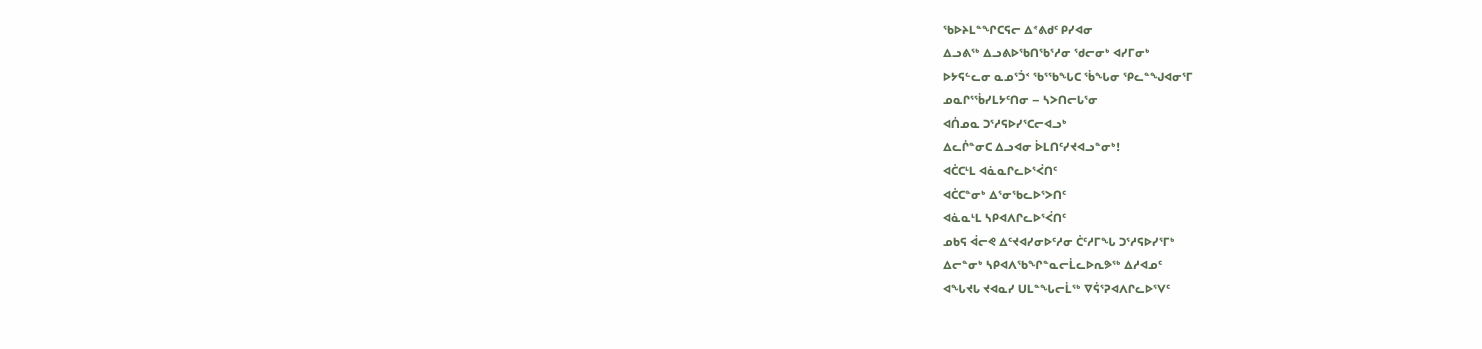ᖃᐅᔨᒪᓐᖏᑕᕋᓕ ᐃᕝᕕᑯᑦ ᑭᓯᐊᓂ
ᐃᓗᕕᖅ ᐃᓗᕕᐅᖃᑎᖃᕐᓱᓂ ᖁᓕᓂᒃ ᐊᓯᒥᓂᒃ
ᐅᔭᕋᓪᓚᓂ ᓇᓄᕐᑑᑉ ᖃᕐᖃᖓᑕ ᖄᖓᓂ ᕿᓚᓐᖑᐊᓂᕐᒥ
ᓄᓇᒋᕐᖄᓯᒪᔭᑦᑎᓂ – ᓴᐳᑎᓕᒐᕐᓂ
ᐊᑏᓄᓇ ᑐᕐᓱᕋᐅᓯᕐᑕᓕᐊᓗᒃ
ᐃᓚᒌᓐᓂᑕ ᐃᓗᐊᓂ ᐆᒪᑎᑦᓯᔪᐊᓗᓐᓂᒃ!
ᐊᑖᑕᒻᒪ ᐊᓈᓇᒋᓚᐅᕐᐹᑎᑦ
ᐊᑖᑕᓐᓂᒃ ᐃᕐᓂᖃᓚᐅᕐᐳᑎᑦ
ᐊᓈᓇᒻᒪ ᓴᑭᐊᐱᒋᓚᐅᕐᐹᑎᑦ
ᓄᑲᕋ ᐋᓕᕙ ᐃᑦᔪᐊᓯᓂᐅᑦᓱᓂ ᑖᑦᓱᒥᖓ ᑐᕐᓱᕋᐅᓯᕐᒥᒃ
ᐃᓕᓐᓂᒃ ᓴᑭᐊᐱᖃᖏᓐᓇᓕᒫᓚᐅᕆᕗᖅ ᐃᓱᐊᓄᑦ
ᐊᖓᔪᒐ ᔪᐊᓇᓯ ᑌᒪᓐᖓᓕᒫᖅ ᐁᕌᕐᕈᐊᐱᒋᓚᐅᕐᐯᑦ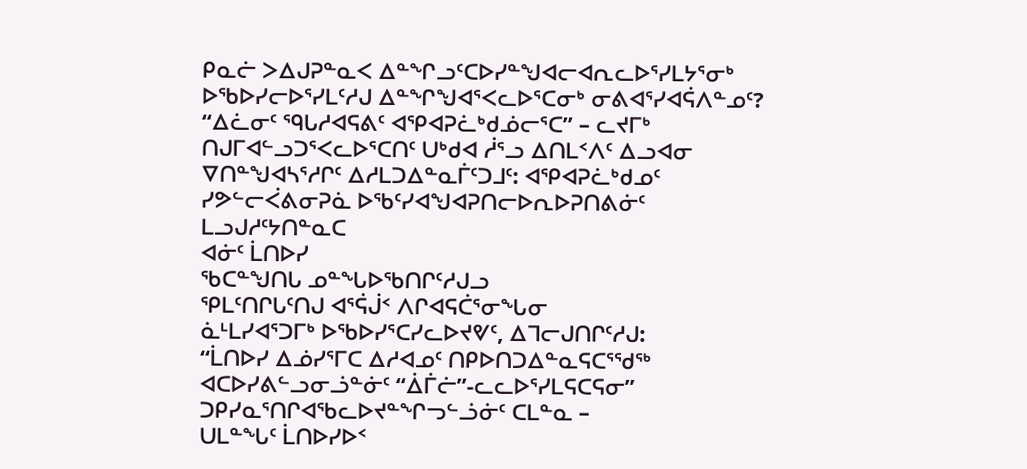ᑭᓇᓖ ᐳᐃᒍᕈᓐᓇᐸ ᐃᓐᖏᓗᑦᑕᐅᓯᓐᖑᐊᓕᐊᕆᓚᐅᕐᓯᒪᔭᕐᓂᒃ
ᐅᖃᐅᓯᓕᐅᕐᓯᒪᑦᓱᒍ ᐃᓐᖏᖑᐊᕐᐸᓚᐅᕐᑕᓂᒃ ᓂᕕᐊᕐᓯᐊᕌᐱᓐᓄᑦ?
“ᐃᓛᓂᑦ ᙯᒐᓱᐊᕋᕕᑦ ᐊᕿᐊᕈᓛᒃᑯᓅᓕᕐᑕ” – ᓚᔪᒥᒃ
ᑎᒍᒥᐊᓪᓗᑐᕐᐸᓚᐅᕐᑕᑎᑦ ᑌᒃᑯᐊ ᓲᕐᓗ ᐃᑎᒪᑉᐱᑦ ᐃᓗᐊᓂ
ᐁᑎᓐᖑᐊᓴᕐᓱᒋᑦ ᐃᓱᒪᑐᐃᓐᓇᒦᑦᑐᒧᑦ: ᐊᕿᐊᕈᓛᒃᑯᓄᑦ
ᓯᕗᓪᓕᐹᕕᓂᕈᓈ ᐅᖃᑦᓯᐊᖑᐊᕈᑎᓕᐅᕆᐅᕈᑎᕕᓃᑦ
ᒪᓗᒍᓱᑦᔭᑎᓐᓇᑕ
ᐊᓃᑦ ᒫᑎᐅᓯ
ᖃᑕᓐᖑᑎᒐ ᓄᓐᖓᐅᖃᑎᒋᑦᓱᒍᓗ
ᕿᒪᑦᑎᒋᒐᑦᑎᒍ ᐊᕐᕌᒎᑉ ᐱᒋᐊᕋᑖᕐᓂᖓᓂ
ᓈᒻᒪᓯᐊᕐᑐᒥᒃ ᐅᖃᐅᓯᕐᑕᓯᓚᐅᔪᕓᑦ, ᐃᒣᓕᒍᑎᒋᑦᓱᒍ:
“ᒫᑎᐅᓯ ᐃᓅᓯᕐᒥᑕ ᐃᓱᐊᓄᑦ ᑎᑭᐅᑎᑐᐃᓐᓇᕋᑕᕐᖁᖅ
ᐊᑕᐅᓯᕕᓪᓗᓂᓘᓐᓃᑦ “ᐄᒦᓖ”-ᓚᓚᐅᕐᓯᒪᕋᑕᕋᓂ”
ᑐᑭᓯᓇᕐᑎᒋᐊᖃᓚᐅᔪᓐᖏᓓᓪᓘᓃᑦ ᑕᒪᓐᓇ –
ᑌᒪᓐᖓᑦ ᒫᑎᐅᓯᐅᑉ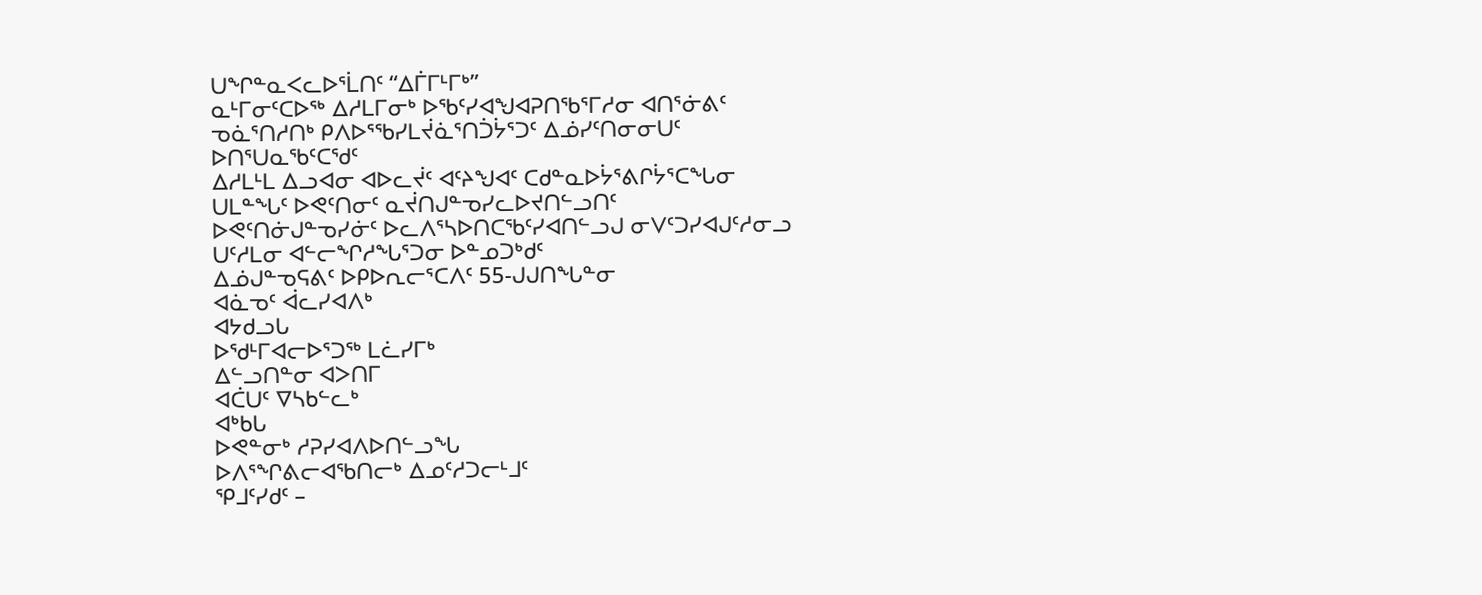ᑌᖏᓐᓇᐸᓚᐅᕐᒫᑎᑦ “ᐃᒦᒥᒻᒥᒃ”
ᓇᒻᒥᓂᑦᑕᐅᖅ ᐃᓱᒪᒥᓂᒃ ᐅᖃᑦᓯᐊᖑᐊᕈᑎᖃᕐᒥᓱᓂ ᐊᑎᕐᓃᕕᑦ
ᓀᓈᕐᑎᓱᑎᒃ ᑭᐱᐅᕐᖃᓯᒪᔫᓈᕐᑎᑑᔮᕐᑐᑦ ᐃᓅᓯᑦᑎᓂᓂᑌᑦ
ᐅᑎᕐᑌᓇᖃᑦᑕᖁᑦ
ᐃᓱᒪᒻᒪ ᐃᓗᐊᓂ ᐊᐅᓚᔫᑦ ᐊᑦᔨᖑᐊᑦ ᑕᑯᓐᓇᐅᔮᕐᕕᒋᔮᕐᑕᖓᓂ
ᑌᒪᓐᖓᑦ ᐅᕙᑦᑎᓂᑦ ᓇᔫᑎᒍᓐᓀᓯᓚᐅᔪᑎᓪᓗᑎᑦ
ᐅᕙᑦᑎᓃᒍᓐᓀᓯᓃᑦ ᐅᓚᐱᕐᓴᐅᑎᑕᖃᑦᓯᐊᑎᓪᓗᒍ ᓂᐯᑦᑐᓯᐊᒍᑦᓱᓂᓗ
ᑌᑦᓱᒪᓂ ᐊᓪᓕᖏᓱᖓᕐᑐᓂ ᐅᓐᓄᑐᒃᑯᑦ
ᐃᓅᒍᓐᓀᕋᕕᑦ ᐅᑭᐅᕆᓕᕐᑕᐱᑦ 55-ᒍᒍᑎᖓᓐᓂ
ᐊᓈᓀᑦ ᐋᓚᓯᐊᐱᒃ
ᐊᔭᑯᓗᒐ
ᐅᖁᒻᒥᐊᓕᐅᕐᑐᖅ ᒪᓛᓯᒥᒃ
ᐃᓪᓗᑎᓐᓂ ᐊᐳᑎᒥ
ᐊᑖᑌᑦ ᐁᓴᑲᓪᓚᒃ
ᐊᒃᑲᒐ
ᐅᕙᓐᓂᒃ ᓱᕈᓯᐊᐱᐅᑎᓪᓗᖓ
ᐅᐱᕐᖏᕕᓕᐊᖃᑎᓕᒃ ᐃᓄᑦᓱᑐᓕᒻᒧᑦ
ᕿᒧᑦᓯᑯᑦ –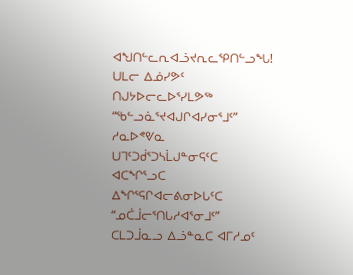ᐊᖑᑎᓪᓚᕆᐊᓘᔪᕆᓚᕿᑎᓪᓗᖓ!
ᑌᒪᓕ ᐃᓅᓯᕗᑦ ᑎᒍᔭᐅᓕᓚᐅᕐᓯᒪᕗᖅ “ᖃᓪᓗᓈᕐᔪᐊᒍᒋᐊᓯᓂᕐᒧᑦ”
ᓱᓇᐅᕝᕓᓇ ᑌᒣᑦᑐᑰᕐᑐᓴᒫᒍᓐᓂᕋᑦᑕ
ᐊᑕᖏᕐᓗᑕ ᐃᖏᕐᕋᒋᐊᓕᕕᓂᐅᒐᑦᑕ “ᓄᑖᒨᓕᕐᑎᒐᓱᐊᕐᓂᒧᑦ”
ᑕᒪᑐᒨᓇᓗ ᐃᓘᓐᓇᑕ ᐊᒥᓱᓄᑦ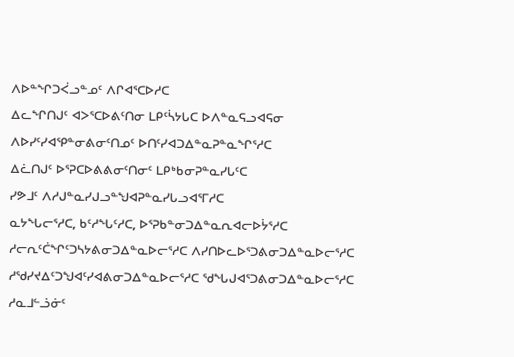ᐱᐅᓐᖏᑐᐹᓗᓐᓄᑦ ᐱᒋᐊᕐᑕᐅᓱᑕ
ᐃᓚᖏᑎᒍᑦ ᐊᐳᕐᑕᐅᕕᑦᑎᓂ ᒪᑭᑦᓵᔭᒐᑕ ᐅᐱᓐᓇᕋᓗᐊᕋᓂ
ᐱᐅᓯᑦᓯᐊᕿᓐᓂᕕᓂᑦᑎᓄᑦ ᐅᑎᑦᓯᐊᑐᐃᓐᓇᕈᓐᓇᖏᕐᓱᑕ
ᐃᓛᑎᒍᑦ ᐅᕐᕈᑕᐅᕕᕕᓂᑦᑎᓂᑦ ᒪᑭᒃᑲᓂᕈᓐᓇᓯᒐᑦᑕ
ᓯᕗᒧᑦ ᐱᓱᒍᓐᓇᓯᒍᓗᓐᖑᐊᕈᓐᓇᓯᒐᓗᐊᕐᒥᓱᑕ
ᓇᔭᖓᓕᕐᓱᑕ, ᑲᑦᓱᖓᑦᓱᑕ, ᐅᕐᕈᑲᓐᓂᑐᐃᓐᓇᕆᐊᓕᐅᔮᕐᓱᑕ
ᓱᓕᕆᑦᑖᖏᑦᑐᓴᔭᕕᓂᑐᐃᓐᓇᐅᓕᕐᓱᑕ ᐱᓯᑎᐅᓚᐅᕐᑐᕕᓂᑐᐃᓐᓇᐅᓕᕐᓱᑕ
ᓱᖁᓯᔪᐃᑦᑐᖑᐊᑦᓯᐊᕕᓂᑐᐃᓐᓇᐅᓕᕐᓱᑕ ᖁᖓᒍᐊᕐᑐᕕᓂᑐᐃᓐᓇᐅᓕᕐᓱᑕ
ᓱᓇᒧᓪᓘᓃᑦ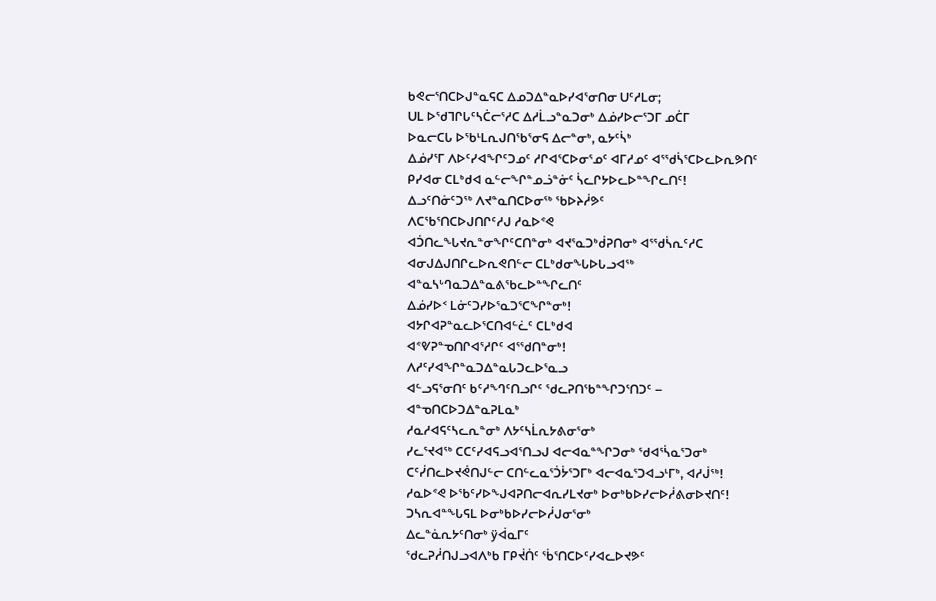ᑲᕙᓕᕐᑎᑕᐅᒍᓐᓇᕋᑕ ᐃᓄᑐᐃᓐᓇᐅᓯᐊᕐᓂᑎᓂ ᑌᑦᓱᒪᓂ;
ᑌᒪ ᐅᖁᒣᒋᒐᑦᓴᑖᓕᕐᓱᑕ ᐃᓱᒫᓗᓐᓇᑐᓂᒃ ᐃᓅᓯᐅᓕᕐᑐᒥ ᓄᑖᒥ
ᐅᓇᓕᑕᒐ ᐅᖃᒻᒪᕆᒍᑎᖃᕐᓂᕋ ᐃᓕᓐᓂᒃ, ᓇᔭᑦᓵᒃ
ᐃᓅᓯᕐᒥ ᐱᐅᑦᓯᐊᖏᑦᑐᓄᑦ ᓱᒋᐊᕐᑕᐅᓂᕐᓄᑦ ᐊᒥᓱᓄᑦ ᐊᕐᖁᓵᕐᑕᐅᓚᐅᕆᕗᑎᑦ
ᑭᓯᐊᓂ ᑕᒪᒃᑯᐊ ᓇᓪᓕᖏᓐᓄᓘᓐᓃᑦ ᓵᓚᒋᔭᐅᓚᐅᓐᖏᓚᑎᑦ!
ᐃᓗᑦᑎᓃᑦᑐᖅ ᐱᔪᓐᓇᑎᑕᐅᓂᖅ ᖃᐅᔨᓲᕗᑦ
ᐱᑕᖃᕐᑎᑕᐅᒍᑎᒋᑦᓱᒍ ᓱᓇᐅᕝᕙ
ᐊᑑᑎᓚᖓᔪᕆᓐᓂᖏᑦᑕᑎᓐᓂᒃ ᐊᔪᕐᓇᑐᒃᑰᕈᑎᓂᒃ ᐊᕐᖁᓵᕆᑦᓱᑕ
ᐊᓂᒍᐃᒍᑎᒋᓚᐅᕆᕙᑎᓪᓕ ᑕᒪᒃᑯᓂᖓᐅᒐᓗᐊᖅ
ᐊᓐᓇᓴᒡᒉᓇᑐᐃᓐᓇᕕᖃᓚᐅᓐᖏᓚᑎᑦ
ᐃᓅᓯᐅᑉ ᒪᓃᑦᑐᓯᐅᕐᓇᑐᕐᑕᖏᓐᓂᒃ!
ᐊᔭᒋᐊᕈᓐᓇᓚᐅᕐᑕᑎᐊᓪᓛᑦ ᑕᒪᒃᑯᐊ
ᐊᕝᕓᕈᓐᓀᑎᒋᐊᕐᓱᒋᑦ ᐊᕐᖁᑎᓐᓂᒃ!
ᐱᓱᑦᓯᐊᖏᓐᓇᑐᐃᓐᓇᒐᑐᓚᐅᕐᓇᓗ
ᐊᓪᓗᕋᕐᓂᑎᑦ ᑲᑦᓱᙰᑦᑎᓗᒋᑦ ᖁᓚᕈᑎᖃᓐᖏᑐᕐᑎᑐᑦ –
ᐊᓐᓀᑎᑕᐅᑐᐃᓐᓇᕈᒪᓇᒃ
ᓱᓇᓱᐊᕋᑦᓴᓚᕆᓐᓂᒃ ᐱᔭᑦᓴᒫᕆᔭᕕᓂᕐᓂᒃ
ᓯᓚᕐᔪᐊᖅ ᑕᑕᑦᓯᐊᕋᓗᐊᕐᑎᓗᒍ ᐊᓕᐊᓇᓐᖏᑐᓂᒃ ᖁᐊᕐᓵᓇᕐᑐᓂᒃ
ᑕᑦᓰᑎᓚᐅᔪᕚᑎᒍᓪᓕ ᑕᑎᓪᓚᓇᕐᑑᔮᕐᑐᒥᒃ ᐊᓕᐊᓇᕐᑐᐊᓗᒻᒥᒃ, ᐊᓱᒎᖅ!
ᓱᓇᐅᕝᕙ ᐅᖃᑦᓯᐅᖑᐊᕈᑎᓕᐊᕆᓯᒪᔪᓂᒃ ᐅᓂᒃᑲᐅᓯᓕᐅᓲᕕᓂᐅᔪᑎᑦ!
ᑐᓴᕆᐊᓐᖓᕋᒪ ᐅᓂᒃᑲᐅᓯᓕᐅᓲᒍᓂᕐᓂᒃ
ᐃᓚᓐᓈᕆᔭᑦᑎᓂᒃ ÿᐋᓇᒥᑦ
ᖁᓚᕈᓲᑎᒍᓗᐊᐱᒃᑲ ᒥᑭᔫᑏᑦ ᖄᕐᑎᑕᐅᑦᓯᐊᓚᐅᔪᕗᑦ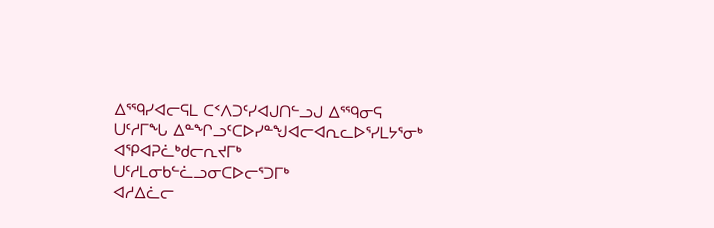ᐃᕐᙯᓯᐊᓕᕋᒪ ᑕᑉᐱᑐᑦᓯᐊᒍᑎᓪᓗᒍ ᐃᕐᙯᓂᕋ
ᑌᑦᓱᒥᖓ ᐃᓐᖏᓗᑦᑕᐅᓯᓐᖑᐊᓕᐊᕆᓚᐅᕐᓯᒪᔭᕐᓂᒃ ᐊᕿᐊᕈᓛᒃᑯᓕᕆᔪᒥᒃ
ᑌᑦᓱᒪᓂᑲᓪᓛᓗᓂᑕᐅᓕᕐᑐᒥᒃ
ᐊᓱᐃᓛᓕ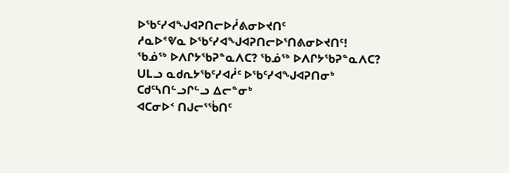ᐅᖃᑦᓯᐊᖑᐊᕈᑎᓕᐅᓲᕕᓂᐅᔪᑎᑦ
ᓱᓇᐅᕝᕓᓇ ᐅᖃᑦᓯᐊᖑᐊᕈᑎᓕᐅᕐᑎᕕᓂᐅᔪᑎᑦ!
ᖃᓅᖅ ᐅᐱᒋᔭᖃᕈᓐᓇᐱᑕ? ᖃᓅᖅ ᐅᐱᒋᔭᖃᕈᓐᓇᐱᑕ?
ᑌᒪᓗ ᓇᑯᕆᔭᖃᑦᓯᐊᓲᑦ ᐅᖃᑦᓯᐊᖑᐊᕈᑎᓂᒃ ᑕᑯᑦᓴᑎᓪᓗᒋᓪᓗ ᐃᓕᓐᓂᒃ
ᐊᑕᓂᐅᑉ ᑎᒍᓕᕐᖄᑎᑦ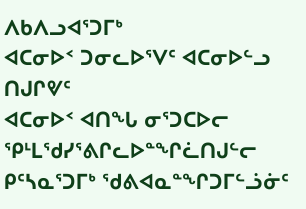ᐱᑲᐱᓗᐊᕐᑐᒥᒃ
ᐊᑕᓂᐅᑉ ᑐᓂᓚᐅᕐᐯᑦ ᐊᑕᓂᐅᓪᓗ ᑎᒍᒋᕓᑦ
ᐊᑕᓂᐅᑉ ᐊᑎᖓ ᓂᕐᑐᑕᐅᓕ
ᕿᒻᒪᖁᓯᕐᕕᒋᓚᐅᓐᖏᓛᑎᒍᓪᓕ ᑭᑦᓴᓇᕐᑐᒥᒃ ᖁᕕᐊᓇᓐᖏᑐᒥᓪᓘᓃᑦ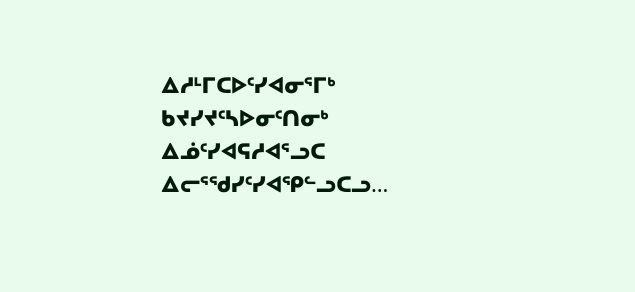ᐃᓱᒻᒥᑕᐅᑦᓯᐊᓂᕐᒥᒃ
ᑲᔪᓯᔪᑦᓴᐅᓂᑦᑎᓂᒃ ᐃᓅᑦᓯᐊᕋᓱᐊᕐᓗᑕ ᐃᓕᕐᖁᓯᑦᓯᐊᕿᓪᓗᑕᓗ…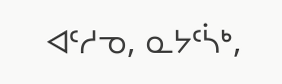ᐊᑦᓱᓀ, ᓇᔭᑦᓵᒃ,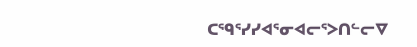ᑕᙯᕐᓯᓯᐊᕐᓂᐊᓕᕐᐳᑎᓪᓕᐁ